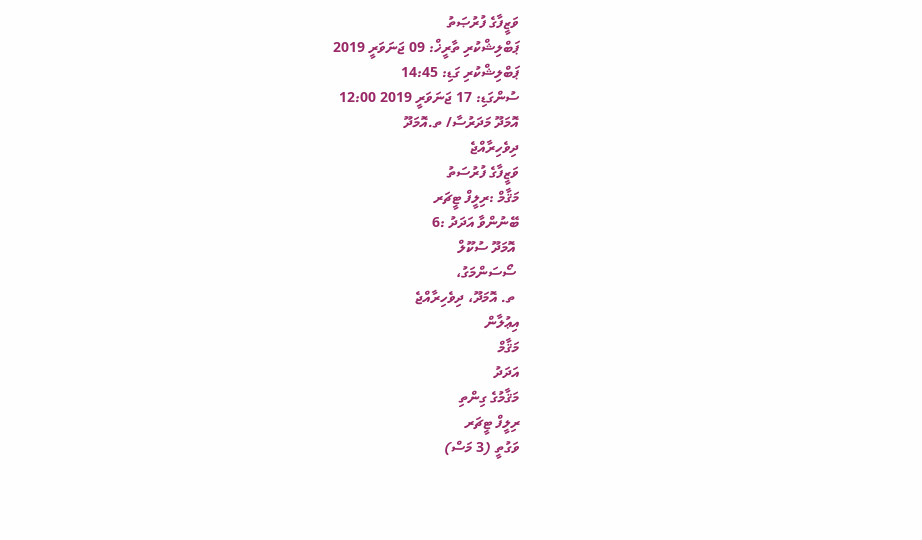ވަޒީފާގެ ފުރުޞަތު
ޕަބްލިޝްކުރި ތާރީޚް: 09 ޖަނަވަރީ 2019
ޕަބްލިޝްކުރި ގަޑި: 14:45
ސުންގަޑި: 17 ޖަނަވަރީ 2019 12:00
އޮމަދޫ މަދަރުސާ/ ތ.އޮމަދޫ
ދިވެހިރާއްޖެ
ވަޒީފާގެ ފުރުސަތު
މަޤާމް :ރިލީފް ޓީޗަރ
ބޭނުންވާ އަދަދު :6
 އޮމަދޫ ސުކޫލް
 ސޯސަންމަގު،
 ތ. އޮމަދޫ، ދިވެހިރާއްޖެ
އިޢުލާން
މަޤާމް
އަދަދު
މަޤާމުގެ ގިންތި
ރިލީފް ޓީޗަރ
ވަގުތީ (3 މަސް)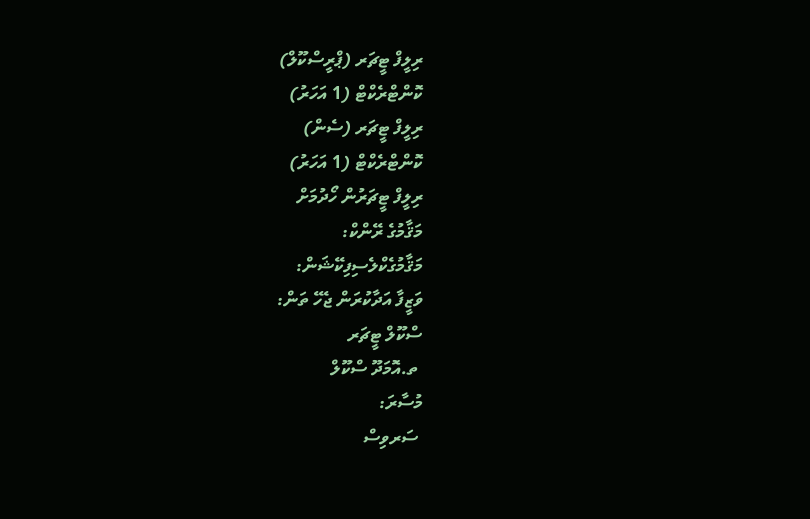ރިލީފް ޓީޗަރ (ޕްރީސްކޫލް)
ކޮންޓްރެކްޓް (1 އަހަރު)
ރިލީފް ޓީޗަރ (ސެން)
ކޮންޓްރެކްޓް (1 އަހަރު)
ރިލީފް ޓީޗަރުން ހޯދުމަށް
މަޤާމުގެ ރޭންކް:
މަޤާމުގެކްލެސިފިކޭޝަން:
ވަޒީފާ އަދާކުރަން ޖެހޭ ތަން:
ސްކޫލް ޓީޗަރ
 ތ.އޮމަދޫ ސްކޫލް
މުސާރަ:
 ސަރވިސް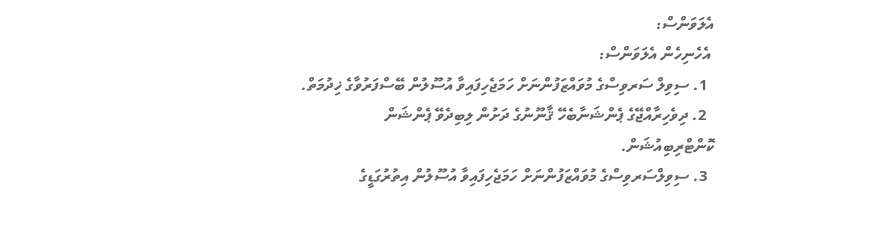އެލަވަންސް:
 އެހެނިހެން އެލަވަންސް:
  1. ސިވިލް ސަރވިސްގެ މުވައްޒަފުންނަށް ހަމަޖެހިފައިވާ އުސޫލުން ބޭސްފަރުވާގެ ޚިދުމަތް.
  2. ދިވެހިރާއްޖޭގެ ޕެންޝަނާބެހޭ ޤާނޫނުގެ ދަށުން ލިބިދެވޭ ޕެންޝަން ކޮންޓްރިބިއުޝަން.
  3. ސިވިލްސަރވިސްގެ މުވައްޒަފުންނަށް ހަމަޖެހިފައިވާ އުސޫލުން އިތުރުގަޑީގެ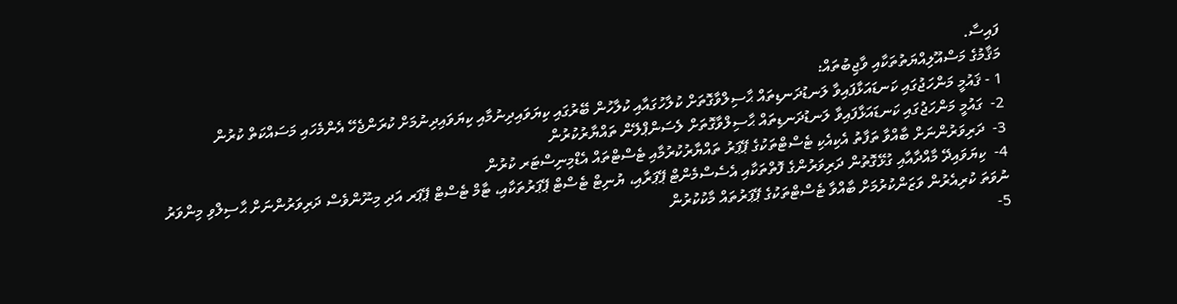ފައިސާ.
މަޤާމުގެ މަސްއޫލިއްޔަތުތަކާއި ވާޖިބުތައް:
1 - ޤައުމީ މަންހަޖުގައި ކަނޑައަޅާފައިވާ ލަނޑުދަނޑިތައް ޙާސިލްވާގޮތަށް ކުލާހުގައާއި ކުލާހުން ބޭރުގައި ކިޔަވައިދިނުމާއި ކިޔަވައިދިނުމަށް ކުރަންޖެހޭ އެންމެހައި މަސައްކަތް ކުރުން
2-  ގައުމީ މަންހަޖުގައި ކަނޑައަޅާފައިވާ ލަނޑުދަނޑިތައް ޙާސިލްވާގޮތަށް ލެސަންޕްލޭން ތައްޔާރުކުރުން
3-  ދަރިވަރުންނަށް ބާއްވާ ތަފާތު އެކިއެކި ޓެސްޓްތަކުގެ ޕޭޕަރު ތައްޔާރުކުރުމާއި ޓެސްޓްތައް އެޑްމިނިސްޓަރ ކުރުން
4-  ކިޔަވައިދޭ މާއްދާއާއި ގުޅޭގޮތުން ދަރިވަރުންގެ ފޮތްތަކާއި އެސެސްމެންޓް ޕޭޕަރާއި، ޔުނިޓް ޓެސްޓް ޕޭޕަރުތަކާއި، ޓާމް ޓެސްޓް ޕޭޕަރ އަދި މިނޫންވެސް ދަރިވަރުންނަށް ޙާސިލްވި މިންވަރު ނުވަތަ ކުރިއެރުން ވަޒަންކުރުމަށް ބާއްވާ ޓެސްޓްތަކުގެ ޕޭޕަރުތައް މާކުކުރުން
5-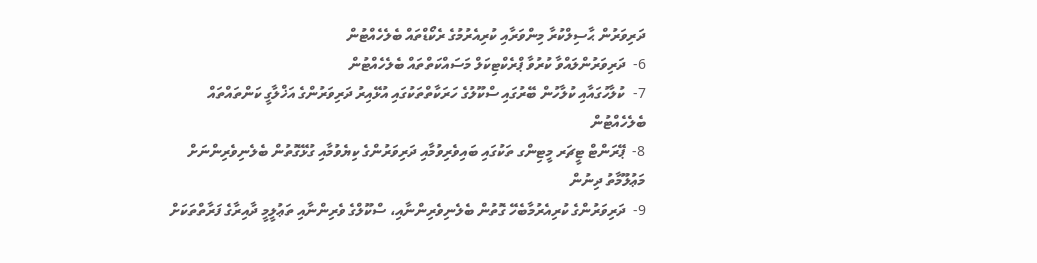ދަރިވަރުން ޙާސިލްކުރާ މިންވަރާއި ކުރިއެރުމުގެ ރެކޯޑްތައް ބެލެހެއްޓުން
6-  ދަރިވަރުންލައްވާ ކުރުވާ ޕްރެކްޓިކަލް މަސައްކަތްތައް ބެލެހެއްޓުން
7-  ކުލާހުގައާއި ކުލާހުން ބޭރުގައި ސްކޫލުގެ ހަރަކާތްތަކުގައި އުޅޭއިރު ދަރިވަރުންގެ އަޚްލާގީ ކަންތައްތައް ބެލެހެއްޓުން
8-  ޕޭރަންޓް ޓީޗަރ މީޓިންގ ތަކުގައި ބައިވެރިވުމާއި ދަރިވަރުންގެ ކިޔެވުމާއި ގުޅޭގޮތުން ބެލެނިވެރިންނަށް މަޢުލޫމާތު ދިނުން
9-  ދަރިވަރުންގެ ކުރިއެރުމާބެހޭ ގޮތުން ބެލެނިވެރިންނާއި، ސްކޫލްގެ ވެރިންނާއި ތަޢުލީމީ ދާއިރާގެ ފަރާތްތަކަށް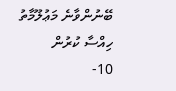ބޭނުންވާނެ މަޢުލޫމާތު ހިއްސާ ކުރުން
10-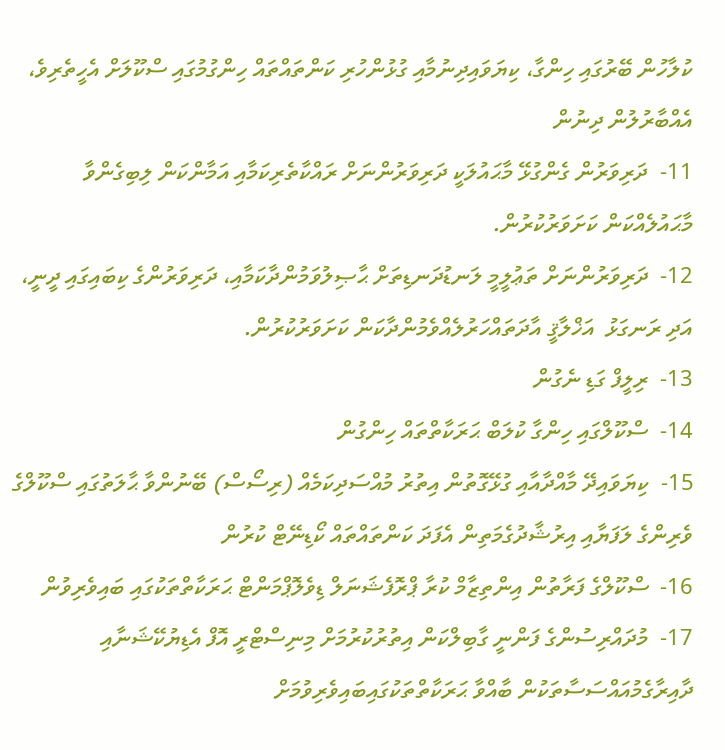ކުލާހުން ބޭރުގައި ހިންގާ، ކިޔަވައިދިނުމާއި ގުޅުންހުރި ކަންތައްތައް ހިންގުމުގައި ސްކޫލަށް އެހީތެރިވެ، އެއްބާރުލުން ދިނުން
11-  ދަރިވަރުން ގެންގުޅޭ މާޙައުލަކީ ދަރިވަރުންނަށް ރައްކާތެރިކަމާއި އަމާންކަން ލިބިގެންވާ މާޙައުލެއްކަން ކަށަވަރުކުރުން.
12-  ދަރިވަރުންނަށް ތަޢުލީމީ ލަނޑުދަނޑިތަށް ޙާޞިލުވަމުންދާކަމާއި، ދަރިވަރުންގެ ކިބައިގައި ދީނީ، އަދި ރަނގަޅު  އަޚްލާޤީ އާދަތައްހަރުލެއްވެމުންދާކަން ކަށަވަރުކުރުން.
13-  ރިލީފް ގަޑި ނެގުން
14-  ސްކޫލްގައި ހިންގާ ކުލަބް ޙަރަކާތްތައް ހިންގުން
15-  ކިޔަވައިދޭ މާއްދާއާއި ގުޅޭގޮތުން އިތުރު މުއްސަދިކަމެއް (ރިސޯސް) ބޭނުންވާ ޙާލަތުގައި ސްކޫލްގެ ވެރިންގެ ލަފަޔާއި އިރުޝާދުގެމަތިން އެފަދަ ކަންތައްތައް ކޯޑިނޭޓް ކުރުން
16-  ސްކޫލްގެ ފަރާތުން އިންތިޒާމް ކުރާ ޕްރޮފެޝަނަލް ޑިވެލޮޕްމަންޓް ޙަރަކާތްތަކުގައި ބައިވެރިވުން
17-  މުދައްރިސުންގެ ފަންނީ ގާބިލްކަން އިތުރުކުރުމަށް މިނިސްޓްރީ އޮފް އެޑިޔުކޭޝަނާއި ދާއިރާގެމުއައްސަސާތަކުން ބާއްވާ ޙަރަކާތްތަކުގައިބައިވެރިވުމަށް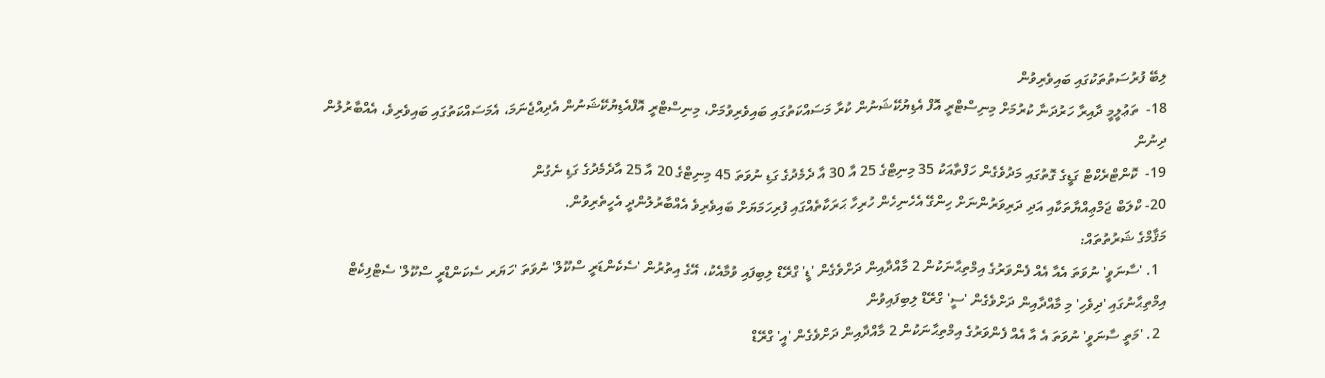ލިބޭ ފުރުސަތުތަކުގައި ބައިވެރިވުން
18-  ތަޢުލީމީ ދާއިރާ ހަރުދަނާ ކުރުމަށް މިނިސްޓްރީ އޮފް އެޑިޔުކޭޝަނުން ކުރާ މަސައްކަތުގައި ބައިވެރިވުމަށް، މިނިސްޓްރީ އޮފްއެޑިޔުކޭޝަނުން އެދިއްޖެނަމަ، އެމަސައްކަތުގައި ބައިވެރިވެ، އެއްބާރުލުން ދިނުން
19-  ކޮންޓްރެކްޓް ގަޑީގެ ގޮތުގައި މަދުވެގެން ހަފްތާއަކު 35 މިނިޓްގެ 25 އާ 30 އާ ދެމެދުގެ ގަޑި ނުވަތަ 45 މިނިޓްގެ 20 އާ 25 އާދެމެދުގެ ގަޑި ނެގުން
20- ކްލަބް ޖަމްޢިއްޔާތަކާއި އަދި ދަރިވަރުންނަށް ހިންގޭ އެހެނިހެން ހުރިހާ ޙަރަކާތެއްގައި ފުރިހަމަޔަށް ބައިވެރިވެ އެއްބާރުލުންދީ އެހީތެރިވުން.
މަޤާމްގެ ޝަރުތުތައް:
  1. 'ސާނަވީ' ނުވަތަ އެއާ އެއް ފެންވަރުގެ އިމްތިޙާނަކުން 2 މާއްދާއިން ދަށްވެގެން 'ޑީ' ގްރޭޑް ލިބިފައި ވުމާއެކު، އޭގެ އިތުރުން 'ސެކެންޑަރީ ސްކޫލް' ނުވަތަ 'ހަޔަރ ސެކަންޑްރީ ސްކޫލް' ސެޓްފިކެޓް އިމްތިޙާނުގައި 'ދިވެހި' މި މާއްދާއިން ދަށްވެގެން 'ސީ' ގްރޭޑް ލިބިފައިވުން
  2. 'މަތީ ސާނަވީ' ނުވަތަ އެ އާ އެއް ފެންވަރުގެ އިމްތިޙާނަކުން 2 މާއްދާއިން ދަށްވެގެން 'އީ' ގްރޭޑް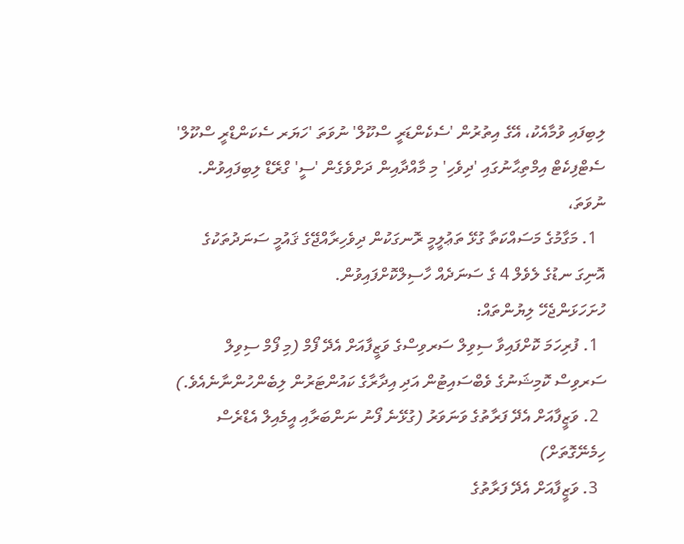ލިބިފައި ވުމާއެކު، އޭގެ އިތުރުން 'ސެކެންޑަރީ ސްކޫލް' ނުވަތަ 'ހަޔަރ ސެކަންޑްރީ ސްކޫލް' ސެޓްފިކެޓް އިމްތިޙާނުގައި 'ދިވެހި' މި މާއްދާއިން ދަށްވެގެން 'ސީ' ގްރޭޑް ލިބިފައިވުން. ނުވަތަ،
  1. މަގާމުގެ މަސައްކަތާ ގުޅޭ ތަޢުލީމީ ރޮނގަކުން ދިވެހިރާއްޖޭގެ ޤައުމީ ސަނަދުތަކުގެ އޮނިގަ ނޑުގެ ލެވެލް 4 ގެ ސަނަދެއް ހާސިލްކޮށްފައިވުން.
ހުށަހަޅަންޖެހޭ ލިޔުންތައް:
  1. ފުރިހަމަ ކޮށްފައިވާ ސިވިލް ސަރވިސްގެ ވަޒީފާއަށް އެދޭ ފޯމް (މި ފޯމް ސިވިލް ސަރވިސް ކޮމިޝަނުގެ ވެބްސައިޓުން އަދި އިދާރާގެ ކައުންޓަރުން ލިބެންހުންނާނެއެވެ.)
  2. ވަޒީފާއަށް އެދޭ ފަރާތުގެ ވަނަވަރު (ގުޅޭނެ ފޯނު ނަންބަރާއި އީމެއިލް އެޑްރެސް ހިމެނޭގޮތަށް)
  3. ވަޒީފާއަށް އެދޭ ފަރާތުގެ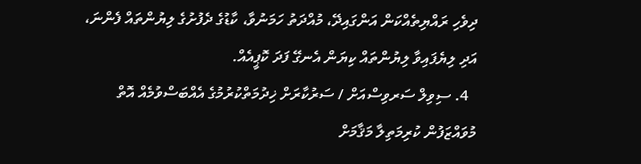ދިވެހި ރައްޔިތެއްކަން އަންގައިދޭ، މުއްދަތު ހަމަނުވާ، ކާޑުގެ ދެފުށުގެ ލިޔުންތައް ފެންނަ، އަދި ލިޔެފައިވާ ލިޔުންތައް ކިޔަން އެނގޭ ފަދަ ކޮޕީއެއް.
  4. ސިވިލް ސަރވިސްއަށް / ސަރުކާރަށް ޚިދުމަތްކުރުމުގެ އެއްބަސްވުމެއް އޮތް މުވައްޒަފުން ކުރިމަތިލާ މަޤާމަށް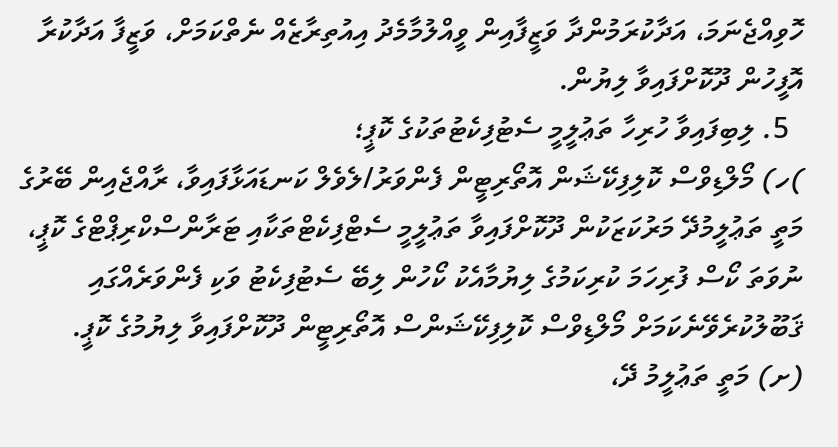ހޮވިއްޖެނަމަ، އަދާކުރަމުންދާ ވަޒީފާއިން ވީއްލުމާމެދު އިއުތިރާޒެއް ނެތްކަމަށް، ވަޒީފާ އަދާކުރާ އޮފީހުން ދޫކޮށްފައިވާ ލިޔުން.
  5. ލިބިފައިވާ ހުރިހާ ތަޢުލީމީ ސެޓުފިކެޓުތަކުގެ ކޮޕީ؛
)ހ) މޯލްޑިވްސް ކޮލިފިކޭޝަން އޮތޯރިޓީން ފެންވަރު/ލެވެލް ކަނޑައަޅާފައިވާ، ރާއްޖެއިން ބޭރުގެ މަތީ ތަޢުލީމުދޭ މަރުކަޒަކުން ދޫކޮށްފައިވާ ތަޢުލީމީ ސެޓްފިކެޓްތަކާއި ޓަރާންސްކްރިޕްޓްގެ ކޮޕީ، ނުވަތަ ކޯސް ފުރިހަމަ ކުރިކަމުގެ ލިޔުމާއެކު ކޯހުން ލިބޭ ސެޓުފިކެޓު ވަކި ފެންވަރެއްގައި ޤަބޫލުކުރެވޭނެކަމަށް މޯލްޑިވްސް ކޮލިފިކޭޝަންސް އޮތޯރިޓީން ދޫކޮށްފައިވާ ލިޔުމުގެ ކޮޕީ.
(ށ) މަތީ ތަޢުލީމު ދޭ،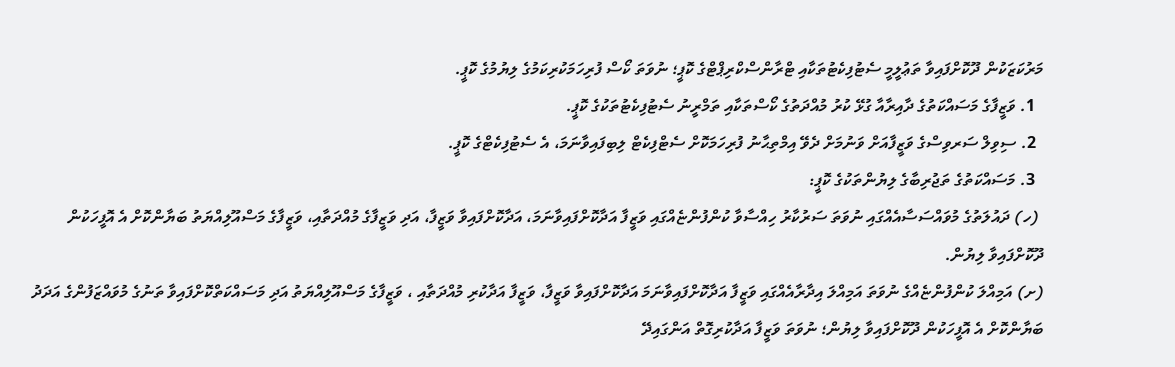މަރުކަޒަކުން ދޫކޮށްފައިވާ ތަޢުލީމީ ސެޓުފިކެޓުތަކާއި ޓްރާންސްކްރިޕްޓްގެ ކޮޕީ؛ ނުވަތަ ކޯސް ފުރިހަމަކުރިކަމުގެ ލިޔުމުގެ ކޮޕީ.
  1. ވަޒީފާގެ މަސައްކަތުގެ ދާއިރާއާ ގުޅޭ ކުރު މުއްދަތުގެ ކޯސްތަކާއި ތަމްރީނު ސެޓުފިކެޓުތަކުގެ ކޮޕީ.
  2. ސިވިލް ސަރވިސްގެ ވަޒީފާއަށް ވަނުމަށް ދެވޭ އިމްތިޙާނު ފުރިހަމަކޮށް ސެޓްފިކެޓް ލިބިފައިވާނަމަ، އެ ސެޓުފިކެޓްގެ ކޮޕީ.
  3. މަސައްކަތުގެ ތަޖުރިބާގެ ލިޔުންތަކުގެ ކޮޕީ:
 (ހ) ދައުލަތުގެ މުވައްސަސާއެއްގައި ނުވަތަ ސަރުކާރު ހިއްސާވާ ކުންފުންޏެއްގައި ވަޒީފާ އަދާކޮށްފައިވާނަމަ، އަދާކޮށްފައިވާ ވަޒީފާ، އަދި ވަޒީފާގެ މުއްދަތާއި، ވަޒީފާގެ މަސްއޫލިއްޔަތު ބަޔާންކޮށް އެ އޮފީހަކުން ދޫކޮށްފައިވާ ލިޔުން.
(ށ) އަމިއްލަ ކުންފުންޏެއްގެ ނުވަތަ އަމިއްލަ އިދާރާއެއްގައި ވަޒީފާ އަދާކޮށްފައިވާނަމަ އަދާކޮށްފައިވާ ވަޒީފާ، ވަޒީފާ އަދާކުރި މުއްދަތާއި ، ވަޒީފާގެ މަސްއޫލިއްޔަތު އަދި މަސައްކަތްކޮށްފައިވާ ތަނުގެ މުވައްޒަފުންގެ އަދަދު ބަޔާންކޮށް އެ އޮފީހަކުން ދޫކޮށްފައިވާ ލިޔުން؛ ނުވަތަ ވަޒީފާ އަދާކުރިގޮތް އަންގައިދޭ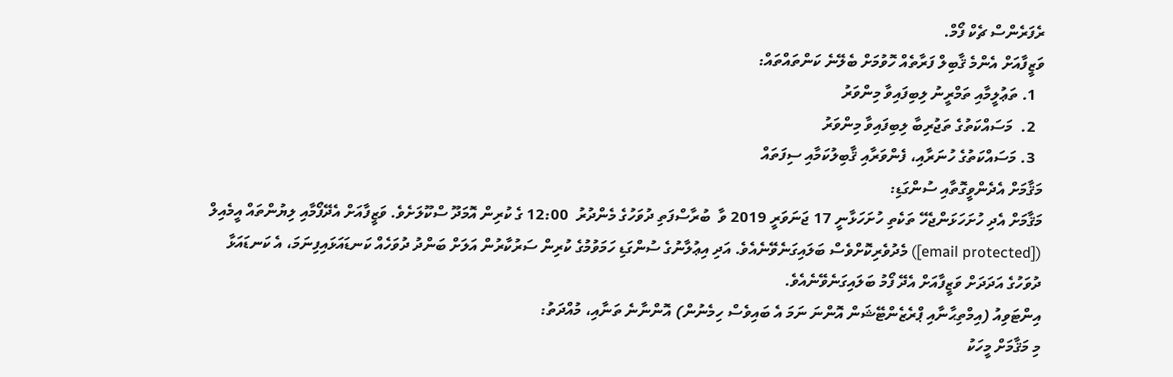ރެފަރެންސް ޗެކް ފޯމް.
ވަޒީފާއަށް އެންމެ ޤާބިލް ފަރާތެއް ހޮވުމަށް ބެލޭނެ ކަންތައްތައް:
  1. ތަޢުލީމާއި ތަމްރީނު ލިބިފައިވާ މިންވަރު
  2.  މަސައްކަތުގެ ތަޖުރިބާ ލިބިފައިވާ މިންވަރު
  3. މަސައްކަތުގެ ހުނަރާއި، ފެންވަރާއި ޤާބިލުކަމާއި ސިފަތައް
މަޤާމަށް އެދެންވީގޮތާއި ސުންގަޑި:
މަޤާމަށް އެދި ހުށަހަޅަންޖެހޭ ތަކެތި ހުށަހަޅާނީ 17 ޖަނަވަރީ 2019 ވާ  ބުރާސްފަތި ދުވަހުގެ މެންދުރު  12:00 ގެ ކުރިން އޮމަދޫ ސްކޫލަށެވެ. ވަޒީފާއަށް އެދޭފޯމާއި ލިޔުންތައް އީމެއިލް ([email protected]) މެދުވެރިކޮށްވެސް ބަލައިގަނެވޭނެއެވެ. އަދި އިޢުލާނުގެ ސުންގަޑި ހަމަވުމުގެ ކުރިން ސަރުކާރުން އަލަށް ބަންދު ދުވަހެއް ކަނޑައަޅައިފިނަމަ، އެ ކަނޑައަޅާ ދުވަހުގެ އަދަދަށް ވަޒީފާއަށް އެދޭ ފޯމު ބަލައިގަނެވޭނެއެވެ.
އިންޓަވިއު (އިމްތިޙާނާއި ޕްރެޒެންޓޭޝަން އޮންނަ ނަމަ އެ ބައިވެސް ހިމެނުން) އޮންނާނެ ތަނާއި، މުއްދަތު:
މި މަޤާމަށް މީހަކު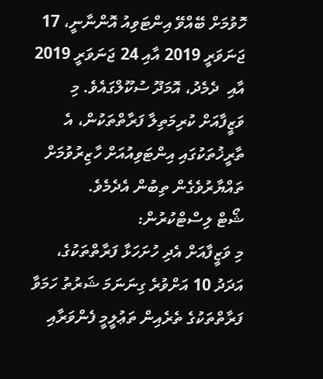ހޮވުމަށް ބޭއްވޭ އިންޓަވިއު އޮންނާނީ، 17 ޖަނަވަރީ 2019 އާއި 24 ޖަނަވަރީ 2019 އާއި  ދެމެދު، އޮމަދޫ ސުކޫލްގައެވެ. މި ވަޒީފާއަށް ކުރިމަތިލާ ފަރާތްތަކުން، އެ ތާރީޚުތަކުގައި އިންޓަވިއުއަށް ހާޒިރުވުމަށް  ތައްޔާރުވެގެން ތިބުން އެދެމެވެ.
ޝޯޓް ލިސްޓްކުރުން:
މި ވަޒީފާއަށް އެދި ހުށަހަޅާ ފަރާތްތަކުގެ، އަދަދު 10 އަށްވުރެ ގިނަނަމަ ޝަރުތު ހަމަވާ ފަރާތްތަކުގެ ތެރެއިން ތަޢުލީމީ ފެންވަރާއި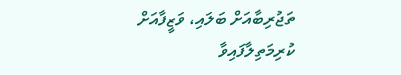ތަޖުރިބާއަށް ބަލައި، ވަޒީފާއަށް ކުރިމަތިލާފައިވާ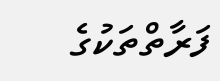ފަރާތްތަކުގެ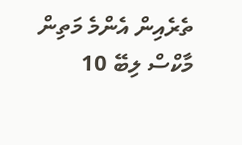ތެރެއިން އެންމެ މަތިން މާކްސް ލިބޭ 10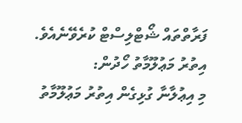ފަރާތްތައް ޝޯޓްލިސްޓް ކުރެވޭނެއެވެ.
އިތުރު މަޢުލޫމާތު ހޯދުން:
މި އިޢުލާނާ ގުޅިގެން އިތުރު މަޢުލޫމާތު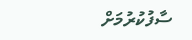ސާފުކުރުމަށް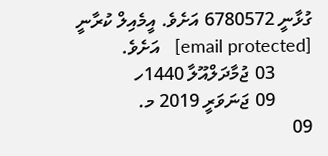ގުޅާނީ 6780572 އަށެވެ. އީމެއިލް ކުރާނީ  [email protected]   އަށެވެ.
        03 ޖުމާދަލްއޫލާ 1440ހ
        09 ޖަނަވަރީ 2019 މ.
09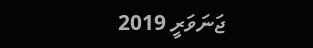ޖަނަވަރީ 2019